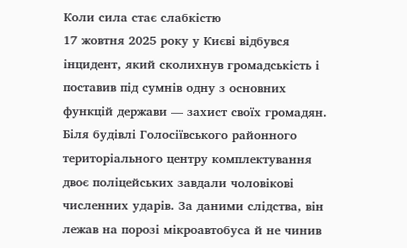Коли сила стає слабкістю
17 жовтня 2025 року у Києві відбувся інцидент, який сколихнув громадськість і поставив під сумнів одну з основних функцій держави — захист своїх громадян. Біля будівлі Голосіївського районного територіального центру комплектування двоє поліцейських завдали чоловікові численних ударів. За даними слідства, він лежав на порозі мікроавтобуса й не чинив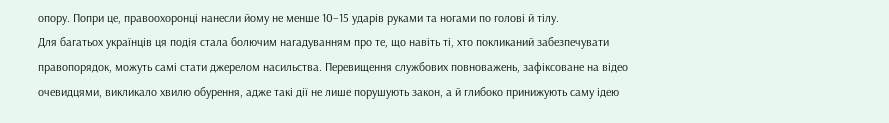опору. Попри це, правоохоронці нанесли йому не менше 10–15 ударів руками та ногами по голові й тілу.
Для багатьох українців ця подія стала болючим нагадуванням про те, що навіть ті, хто покликаний забезпечувати правопорядок, можуть самі стати джерелом насильства. Перевищення службових повноважень, зафіксоване на відео очевидцями, викликало хвилю обурення, адже такі дії не лише порушують закон, а й глибоко принижують саму ідею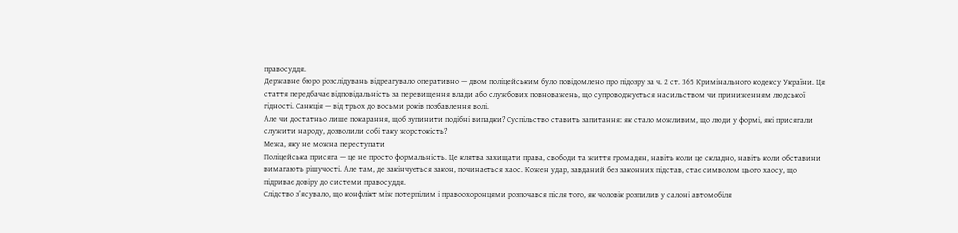правосуддя.
Державне бюро розслідувань відреагувало оперативно — двом поліцейським було повідомлено про підозру за ч. 2 ст. 365 Кримінального кодексу України. Ця стаття передбачає відповідальність за перевищення влади або службових повноважень, що супроводжується насильством чи приниженням людської гідності. Санкція — від трьох до восьми років позбавлення волі.
Але чи достатньо лише покарання, щоб зупинити подібні випадки? Суспільство ставить запитання: як стало можливим, що люди у формі, які присягали служити народу, дозволили собі таку жорстокість?
Межа, яку не можна переступати
Поліцейська присяга — це не просто формальність. Це клятва захищати права, свободи та життя громадян, навіть коли це складно, навіть коли обставини вимагають рішучості. Але там, де закінчується закон, починається хаос. Кожен удар, завданий без законних підстав, стає символом цього хаосу, що підриває довіру до системи правосуддя.
Слідство з’ясувало, що конфлікт між потерпілим і правоохоронцями розпочався після того, як чоловік розпилив у салоні автомобіля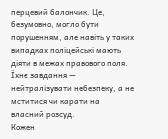перцевий балончик. Це, безумовно, могло бути порушенням, але навіть у таких випадках поліцейські мають діяти в межах правового поля. Їхнє завдання — нейтралізувати небезпеку, а не мститися чи карати на власний розсуд.
Кожен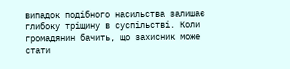випадок подібного насильства залишає глибоку тріщину в суспільстві. Коли громадянин бачить, що захисник може стати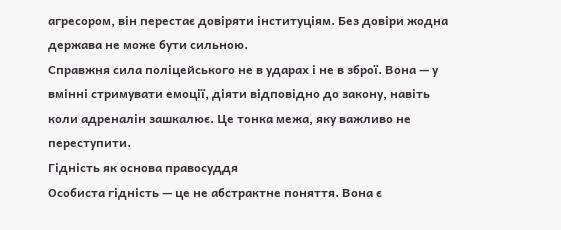агресором, він перестає довіряти інституціям. Без довіри жодна держава не може бути сильною.
Справжня сила поліцейського не в ударах і не в зброї. Вона — у вмінні стримувати емоції, діяти відповідно до закону, навіть коли адреналін зашкалює. Це тонка межа, яку важливо не переступити.
Гідність як основа правосуддя
Особиста гідність — це не абстрактне поняття. Вона є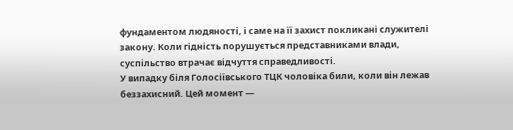фундаментом людяності, і саме на її захист покликані служителі закону. Коли гідність порушується представниками влади, суспільство втрачає відчуття справедливості.
У випадку біля Голосіївського ТЦК чоловіка били, коли він лежав беззахисний. Цей момент —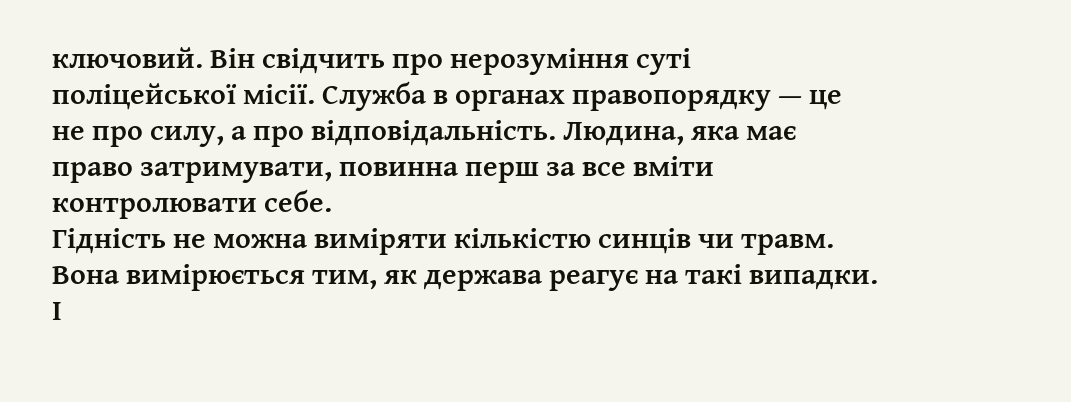ключовий. Він свідчить про нерозуміння суті поліцейської місії. Служба в органах правопорядку — це не про силу, а про відповідальність. Людина, яка має право затримувати, повинна перш за все вміти контролювати себе.
Гідність не можна виміряти кількістю синців чи травм. Вона вимірюється тим, як держава реагує на такі випадки. І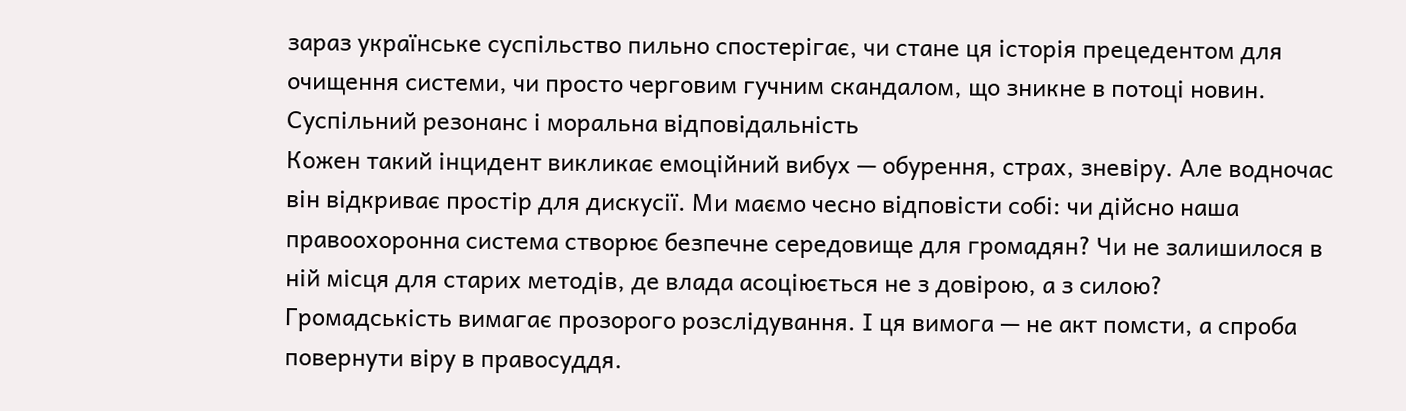зараз українське суспільство пильно спостерігає, чи стане ця історія прецедентом для очищення системи, чи просто черговим гучним скандалом, що зникне в потоці новин.
Суспільний резонанс і моральна відповідальність
Кожен такий інцидент викликає емоційний вибух — обурення, страх, зневіру. Але водночас він відкриває простір для дискусії. Ми маємо чесно відповісти собі: чи дійсно наша правоохоронна система створює безпечне середовище для громадян? Чи не залишилося в ній місця для старих методів, де влада асоціюється не з довірою, а з силою?
Громадськість вимагає прозорого розслідування. І ця вимога — не акт помсти, а спроба повернути віру в правосуддя.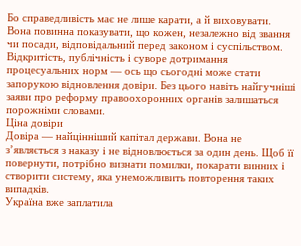Бо справедливість має не лише карати, а й виховувати. Вона повинна показувати, що кожен, незалежно від звання чи посади, відповідальний перед законом і суспільством.
Відкритість, публічність і суворе дотримання процесуальних норм — ось що сьогодні може стати запорукою відновлення довіри. Без цього навіть найгучніші заяви про реформу правоохоронних органів залишаться порожніми словами.
Ціна довіри
Довіра — найцінніший капітал держави. Вона не з’являється з наказу і не відновлюється за один день. Щоб її повернути, потрібно визнати помилки, покарати винних і створити систему, яка унеможливить повторення таких випадків.
Україна вже заплатила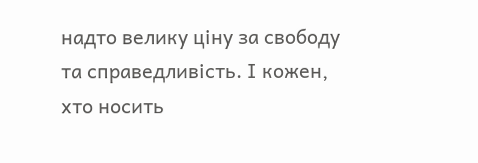надто велику ціну за свободу та справедливість. І кожен, хто носить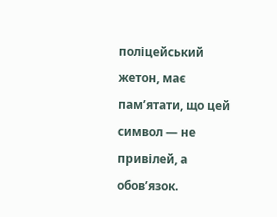поліцейський жетон, має пам’ятати, що цей символ — не привілей, а обов’язок.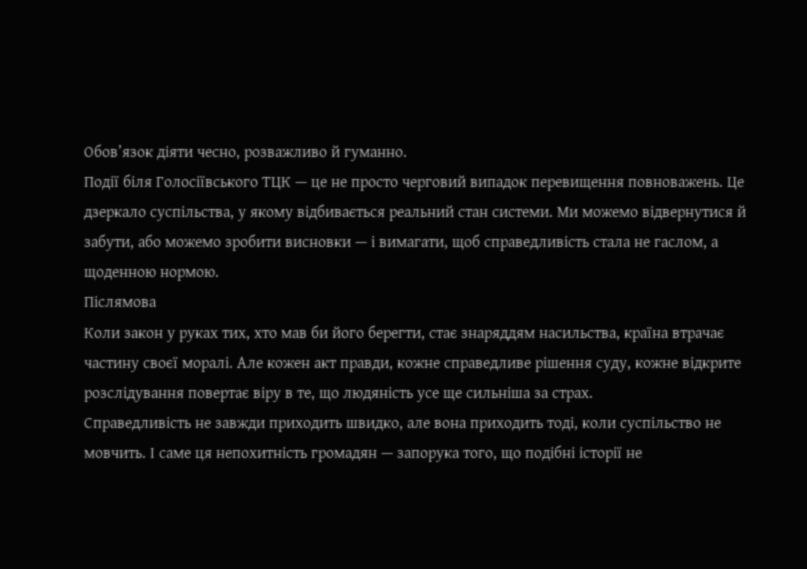Обов’язок діяти чесно, розважливо й гуманно.
Події біля Голосіївського ТЦК — це не просто черговий випадок перевищення повноважень. Це дзеркало суспільства, у якому відбивається реальний стан системи. Ми можемо відвернутися й забути, або можемо зробити висновки — і вимагати, щоб справедливість стала не гаслом, а щоденною нормою.
Післямова
Коли закон у руках тих, хто мав би його берегти, стає знаряддям насильства, країна втрачає частину своєї моралі. Але кожен акт правди, кожне справедливе рішення суду, кожне відкрите розслідування повертає віру в те, що людяність усе ще сильніша за страх.
Справедливість не завжди приходить швидко, але вона приходить тоді, коли суспільство не мовчить. І саме ця непохитність громадян — запорука того, що подібні історії не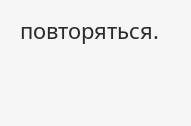повторяться.